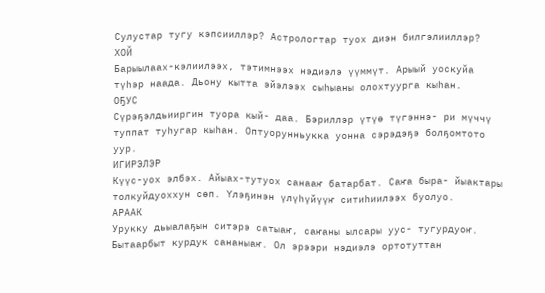Сулустар тугу кэпсииллэр? Астрологтар туох диэн билгэлииллэр?
ХОЙ
Барыылаах-кэлиилээх, тэтимнээх нэдиэлэ үүммүт. Арыый уоскуйа түһэр наада. Дьону кытта эйэлээх сыһыаны олохтуурга кыһан.
ОҔУС
Сүрэҕэлдьииргин туора кый- даа. Бэриллэр үтүө түгэннэ- ри мүччү туппат туһугар кыһан. Оптуорунньукка уонна сэрэдэҕэ болҕомтото уур.
ИГИРЭЛЭР
Күүс-уох элбэх. Айыах-тутуох санааҥ батарбат. Саҥа быра- йыактары толкуйдуоххун сөп. Үлэҕинэн үлүһүйүүҥ ситиһиилээх буолуо.
АРААК
Урукку дьыалаҕын ситэрэ сатыаҥ, саҥаны ылсары уус- тугурдуоҥ. Бытаарбыт курдук сананыаҥ. Ол эрээри нэдиэлэ ортотуттан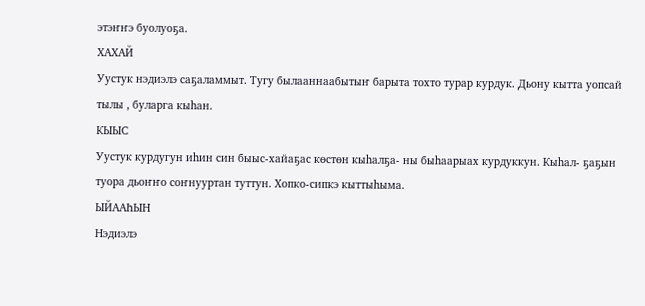этэҥҥэ буолуоҕа.
ХАХАЙ
Уустук нэдиэлэ саҕаламмыт. Тугу былааннаабытыҥ барыта тохто турар курдук. Дьону кытта уопсай тылы , буларга кыһан.
КЫЫС
Уустук курдугун иһин син быыс-хайаҕас көстөн кыһалҕа- ны быһаарыах курдуккун. Кыһал- ҕаҕын туора дьоҥҥо соҥнууртан туттун. Хопко-сипкэ кыттыһыма.
ЫЙААҺЫН
Нэдиэлэ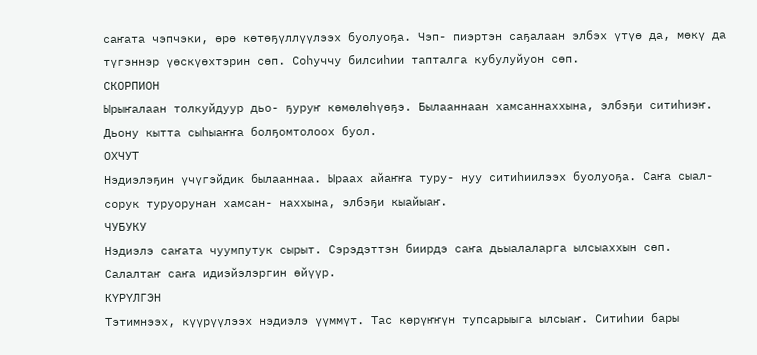саҥата чэпчэки, өрө көтөҕүллүүлээх буолуоҕа. Чэп- пиэртэн саҕалаан элбэх үтүө да, мөкү да түгэннэр үөскүөхтэрин сөп. Соһуччу билсиһии тапталга кубулуйуон сөп.
СКОРПИОН
Ырыҥалаан толкуйдуур дьо- ҕуруҥ көмөлөһүөҕэ. Былааннаан хамсаннаххына, элбэҕи ситиһиэҥ. Дьону кытта сыһыаҥҥа болҕомтолоох буол.
ОХЧУТ
Нэдиэлэҕин үчүгэйдик былааннаа. Ыраах айаҥҥа туру- нуу ситиһиилээх буолуоҕа. Саҥа сыал-сорук туруорунан хамсан- наххына, элбэҕи кыайыаҥ.
ЧУБУКУ
Нэдиэлэ саҥата чуумпутук сырыт. Сэрэдэттэн биирдэ саҥа дьыалаларга ылсыаххын сөп. Салалтаҥ саҥа идиэйэлэргин өйүүр.
КҮРҮЛГЭН
Тэтимнээх, күүрүүлээх нэдиэлэ үүммүт. Тас көрүҥҥүн тупсарыыга ылсыаҥ. Ситиһии бары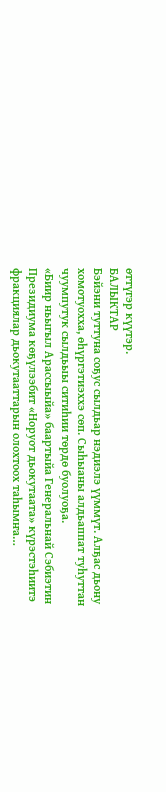өттүгэр күүтэр.
БАЛЫКТАР
Бэйэни туттуна соҕус сылдьар нэдиэлэ үүммүт. Алҕас дьону хомотуохха, өһүргэтиэххэ сөп. Сыһыаны алдьаппат туһуттан чуумпутук сылдьыы ситиһии төрдө буолуоҕа.
«Биир ньыгыл Арассыыйа» баартыйа Генеральнай Сэбиэтин Президиума көҕүлээбит «Норуот дьокутаата» күрэстэһиитэ фракциялар дьокутааттарын олохтоох таһымҥа…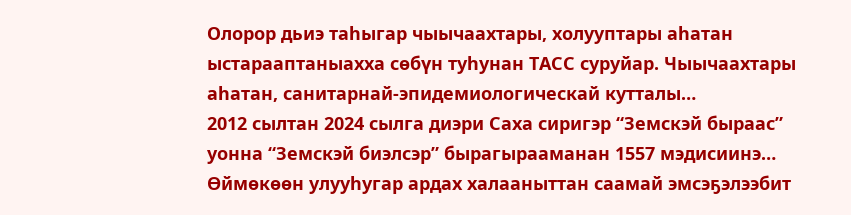Олорор дьиэ таһыгар чыычаахтары, холууптары аһатан ыстарааптаныахха сөбүн туһунан ТАСС суруйар. Чыычаахтары аһатан, санитарнай-эпидемиологическай кутталы…
2012 сылтан 2024 сылга диэри Саха сиригэр “Земскэй быраас” уонна “Земскэй биэлсэр” бырагырааманан 1557 мэдисиинэ…
Өймөкөөн улууһугар ардах халааныттан саамай эмсэҕэлээбит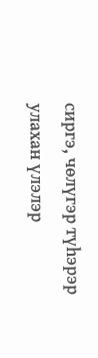сиргэ, чөлүгэр түһэрэр улахан үлэлэр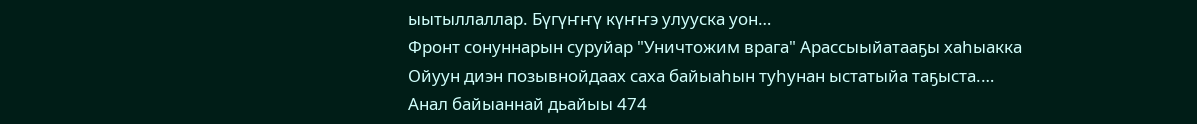ыытыллаллар. Бүгүҥҥү күҥҥэ улууска уон…
Фронт сонуннарын суруйар "Уничтожим врага" Арассыыйатааҕы хаһыакка Ойуун диэн позывнойдаах саха байыаһын туһунан ыстатыйа таҕыста.…
Анал байыаннай дьайыы 474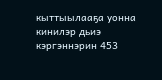кыттыылааҕа уонна кинилэр дьиэ кэргэннэрин 453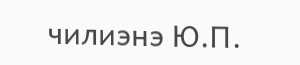чилиэнэ Ю.П.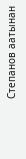Степанов аатынан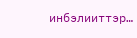инбэлииттэр…